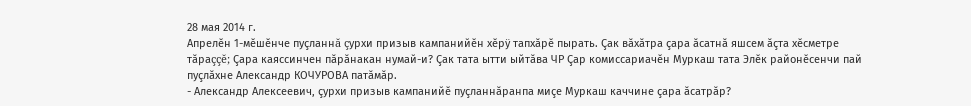28 мая 2014 г.
Апрелĕн 1-мĕшĕнче пуçланнă çурхи призыв кампанийĕн хĕрÿ тапхăрĕ пырать. Çак вăхăтра çара ăсатнă яшсем ăçта хĕсметре тăраççĕ; Çара каяссинчен пăрăнакан нумай-и? Çак тата ытти ыйтăва ЧР Çар комиссариачĕн Муркаш тата Элĕк районĕсенчи пай пуçлăхне Александр КОЧУРОВА патăмăр.
- Александр Алексеевич, çурхи призыв кампанийĕ пуçланнăранпа миçе Муркаш каччине çара ăсатрăр?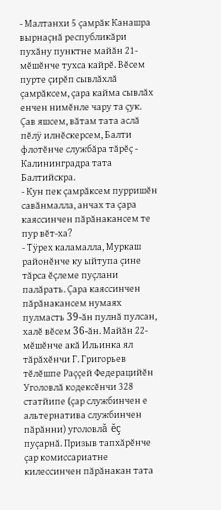- Малтанхи 5 çамрăк Канашра вырнаçнă республикăри пухăну пунктне майăн 21-мĕшĕнче тухса кайрĕ. Вĕсем пурте çирĕп сывлăхлă çамрăксем, çара кайма сывлăх енчен нимĕнле чару та çук. Çав яшсем, вăтам тата аслă пĕлÿ илнĕскерсем, Балти флотĕнче службăра тăрĕç - Калининградра тата Балтийскра.
- Кун пек çамрăксем пурришĕн савăнмалла, анчах та çара каяссинчен пăрăнакансем те пур вĕт-ха?
- Тÿрех каламалла, Муркаш районĕнче ку ыйтупа çине тăрса ĕçлеме пуçлани палăрать. Çара каяссинчен пăрăнакансем нумаях пулмасть 39-ăн пулнă пулсан, халĕ вĕсем 36-ăн. Майăн 22-мĕшĕнче акă Ильинка ял тăрăхĕнчи Г. Григорьев тĕлĕшпе Раççей Федерацийĕн Уголовлă кодексĕнчи 328 статйипе (çар службинчен е альтернатива службинчен пăрăнни) уголовлă ĕç пуçарнă. Призыв тапхăрĕнче çар комиссариатне килессинчен пăрăнакан тата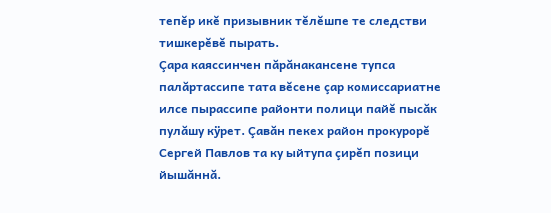тепĕр икĕ призывник тĕлĕшпе те следстви тишкерĕвĕ пырать.
Çара каяссинчен пăрăнакансене тупса палăртассипе тата вĕсене çар комиссариатне илсе пырассипе районти полици пайĕ пысăк пулăшу кÿрет. Çавăн пекех район прокурорĕ Сергей Павлов та ку ыйтупа çирĕп позици йышăннă.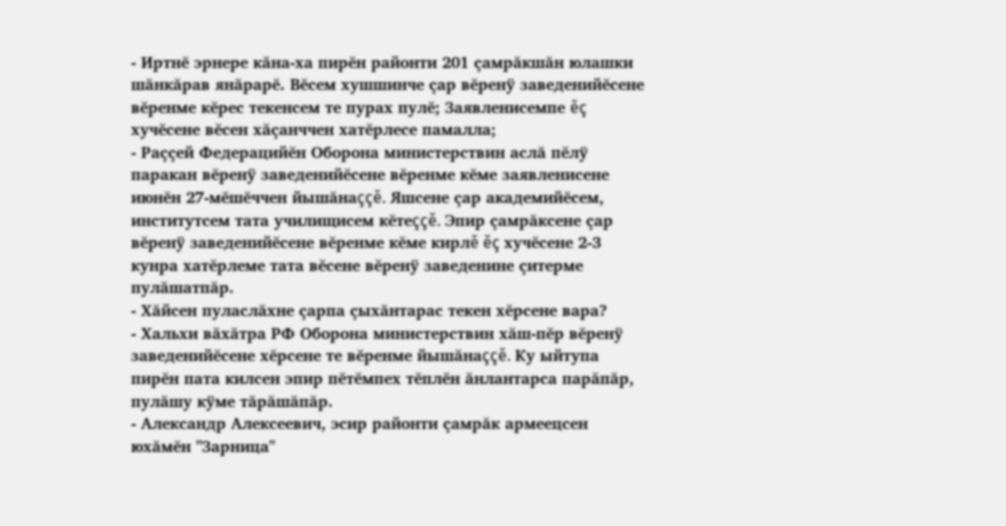- Иртнĕ эрнере кăна-ха пирĕн районти 201 çамрăкшăн юлашки шăнкăрав янăрарĕ. Вĕсем хушшинче çар вĕренÿ заведенийĕсене вĕренме кĕрес текенсем те пурах пулĕ; Заявленисемпе ĕç хучĕсене вĕсен хăçанччен хатĕрлесе памалла;
- Раççей Федерацийĕн Оборона министерствин аслă пĕлÿ паракан вĕренÿ заведенийĕсене вĕренме кĕме заявленисене июнĕн 27-мĕшĕччен йышăнаççĕ. Яшсене çар академийĕсем, институтсем тата училищисем кĕтеççĕ. Эпир çамрăксене çар вĕренÿ заведенийĕсене вĕренме кĕме кирлĕ ĕç хучĕсене 2-3 кунра хатĕрлеме тата вĕсене вĕренÿ заведенине çитерме пулăшатпăр.
- Хăйсен пуласлăхне çарпа çыхăнтарас текен хĕрсене вара?
- Хальхи вăхăтра РФ Оборона министерствин хăш-пĕр вĕренÿ заведенийĕсене хĕрсене те вĕренме йышăнаççĕ. Ку ыйтупа пирĕн пата килсен эпир пĕтĕмпех тĕплĕн ăнлантарса парăпăр, пулăшу кÿме тăрăшăпăр.
- Александр Алексеевич, эсир районти çамрăк армеецсен юхăмĕн "Зарница"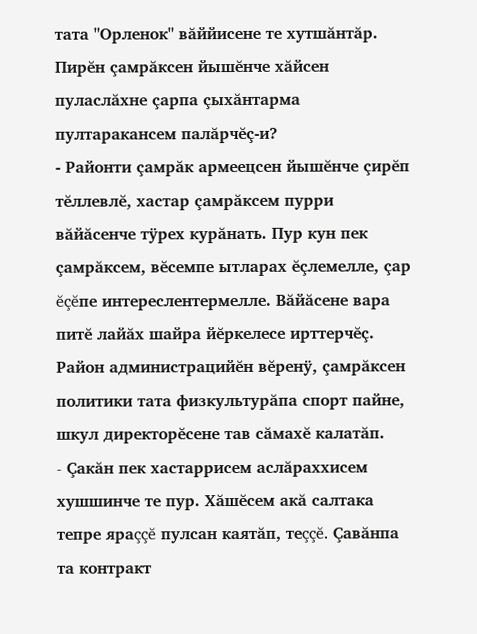тата "Орленок" вăййисене те хутшăнтăр. Пирĕн çамрăксен йышĕнче хăйсен пуласлăхне çарпа çыхăнтарма пултаракансем палăрчĕç-и?
- Районти çамрăк армеецсен йышĕнче çирĕп тĕллевлĕ, хастар çамрăксем пурри вăйăсенче тÿрех курăнать. Пур кун пек çамрăксем, вĕсемпе ытларах ĕçлемелле, çар ĕçĕпе интереслентермелле. Вăйăсене вара питĕ лайăх шайра йĕркелесе ирттерчĕç. Район администрацийĕн вĕренÿ, çамрăксен политики тата физкультурăпа спорт пайне, шкул директорĕсене тав сăмахĕ калатăп.
- Çакăн пек хастаррисем аслăраххисем хушшинче те пур. Хăшĕсем акă салтака тепре яраççĕ пулсан каятăп, теççĕ. Çавăнпа та контракт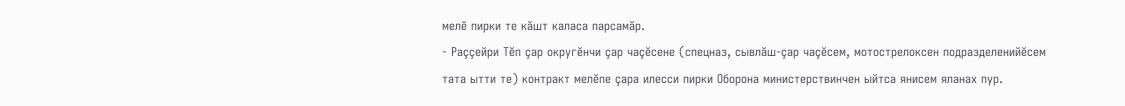мелĕ пирки те кăшт каласа парсамăр.
- Раççейри Тĕп çар округĕнчи çар чаçĕсене (спецназ, сывлăш-çар чаçĕсем, мотострелоксен подразделенийĕсем тата ытти те) контракт мелĕпе çара илесси пирки Оборона министерствинчен ыйтса янисем яланах пур.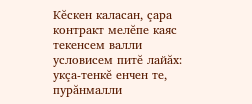Кĕскен каласан, çара контракт мелĕпе каяс текенсем валли условисем питĕ лайăх: укçа-тенкĕ енчен те, пурăнмалли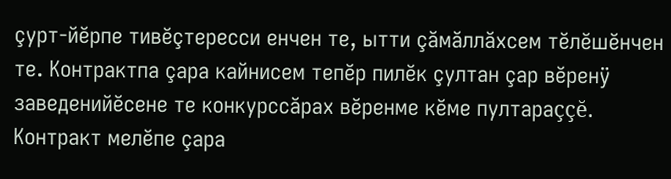çурт-йĕрпе тивĕçтересси енчен те, ытти çăмăллăхсем тĕлĕшĕнчен те. Контрактпа çара кайнисем тепĕр пилĕк çултан çар вĕренÿ заведенийĕсене те конкурссăрах вĕренме кĕме пултараççĕ.
Контракт мелĕпе çара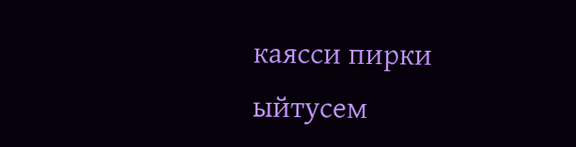каясси пирки ыйтусем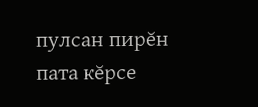пулсан пирĕн пата кĕрсе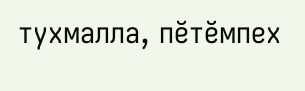тухмалла, пĕтĕмпех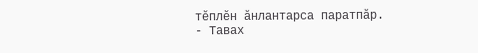тĕплĕн ăнлантарса паратпăр.
- Тавах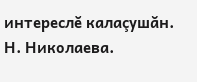интереслĕ калаçушăн.
Н. Николаева.